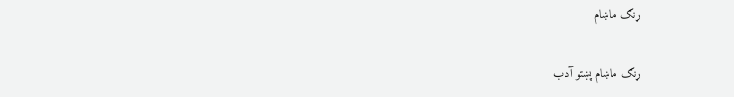ړنګ ماښام

ړنګ ماښام پښتو آدب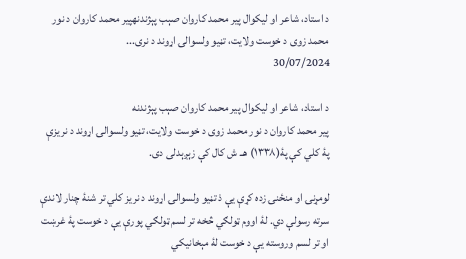د استاد، شاعر او لیکوال پیر محمد کاروان صېب پېژندنهپیر محمد کاروان د نور محمد زوی د خوست ولایت، تڼیو ولسوالۍ اړوند د نری...
30/07/2024

د استاد، شاعر او لیکوال پیر محمد کاروان صېب پېژندنه
پیر محمد کاروان د نور محمد زوی د خوست ولایت، تڼیو ولسوالۍ اړوند د نریزې پۀ کلي کې پۀ(۱۳۳۸) هــ ش کال کې زېږېدلی دی.

لومړنۍ او منځنۍ زده کړې یې ذ تڼیو ولسوالۍ اړوند د نریز کلي تر شنۀ چنار لاندې سرته رسولې دي. لۀ اووم ټولګي څخه تر لسم ټولګي پورې یې د خوست پۀ غرښت او تر لسم وروسته یې د خوست لۀ مېخانیکي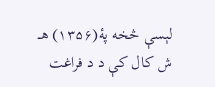لېسې څخه پۀ(۱۳۵۶) هــ ش کال کې د د فراغت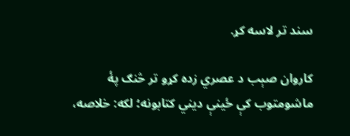سند تر لاسه کړ.

کاروان صېب د عصري زده کړو تر څنګ پۀ ماشومتوب کې ځینې دیني کتابونه؛ لکه: خلاصه،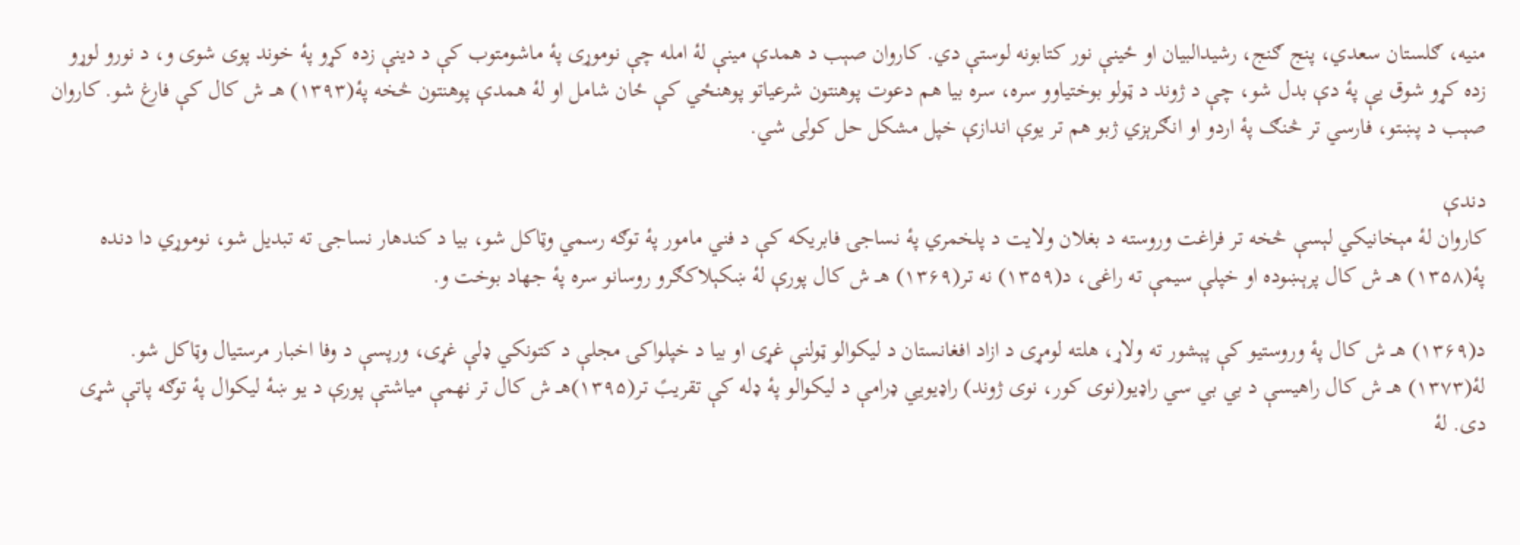منیه، ګلستان سعدي، پنج ګنج، رشیدالبیان او ځینې نور کتابونه لوستې دي. کاروان صېب د همدې مینې لۀ امله چې نوموړی پۀ ماشومتوب کې د دینې زده کړو پۀ خوند پوی شوی و، د نورو لوړو زده کړو شوق یې پۀ دې بدل شو، چې د ژوند د ټولو بوختیاوو سره، سره بیا هم دعوت پوهنتون شرعیاتو پوهنځي کې ځان شامل او لۀ همدې پوهنتون څخه پۀ(۱۳۹۳) هــ ش کال کې فارغ شو. کاروان صېب د پښتو، فارسي تر څنګ پۀ اردو او انګرېزي ژبو هم تر یوې اندازې خپل مشکل حل کولی شي.

دندې
کاروان لۀ مېخانیکي لېسې څخه تر فراغت وروسته د بغلان ولایت د پلخمري پۀ نساجۍ فابریکه کې د فني مامور پۀ توګه رسمي وټاکل شو، بیا د کندهار نساجۍ ته تبدیل شو، نوموړي دا دنده پۀ(۱۳۵۸) هــ ش کال پرېښوده او خپلې سیمې ته راغی، د(۱۳۵۹) نه تر(۱۳۶۹) هــ ش کال پورې لۀ ښکېلاکګرو روسانو سره پۀ جهاد بوخت و.

د(۱۳۶۹) هــ ش کال پۀ وروستیو کې پېشور ته ولاړ، هلته لومړی د ازاد افغانستان د لیکوالو ټولنې غړی او بیا د خپلواکۍ مجلې د کتونکي ډلې غړی، ورپسې د وفا اخبار مرستیال وټاکل شو. لۀ(۱۳۷۳) هــ ش کال راهیسې د بي بي سي راډیو(نوی کور، نوی ژوند) راډیویي ډرامې د لیکوالو پۀ ډله کې تقریبً تر(۱۳۹۵)هــ ش کال تر نهمې میاشتې پورې د یو ښۀ لیکوال پۀ توګه پاتې شړی دی. لۀ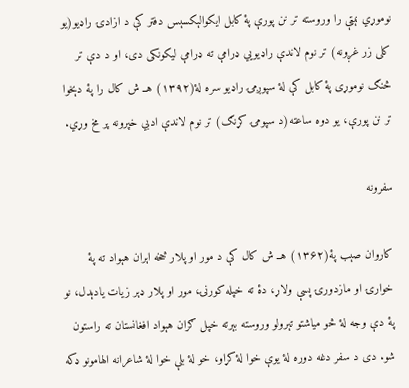نوموړي نېټې را وروسته تر نن پورې پۀ کابل ایکوالېکسېس دفتر کې د ازادۍ راډیو(یو کلی زر غږونه) تر نوم لاندې راډیویي ډرامې ته ډرامې لیکونکی دی، او د دې تر څنګ نوموړی پۀ کابل کې لۀ سپوږمۍ راډیو سره لۀ(۱۳۹۲) هــ ش کال را پۀ دېخوا تر نن پورې، یو دوه ساعته(د سپومۍ کړنګ) تر نوم لاندې ادبي خپرونه پر مخ وړي.

سفرونه

کاروان صېب پۀ(۱۳۶۲) هــ ش کال کې د مور او پلار څخه اېران هېواد ته پۀ خوارۍ او مازدورۍ پسې ولاړ، دۀ ته خپله کورنۍ، مور او پلار ډېر زیات یادېدل، نو پۀ دې وجه لۀ څو میاشتو تېرولو وروسته بېرته خپل ګران هېواد افغانستان ته راستون شو. دی د سفر دغه دوره لۀ یوې خوا لۀ کړاو، خو لۀ بلې خوا لۀ شاعرانه الهامونو ډکه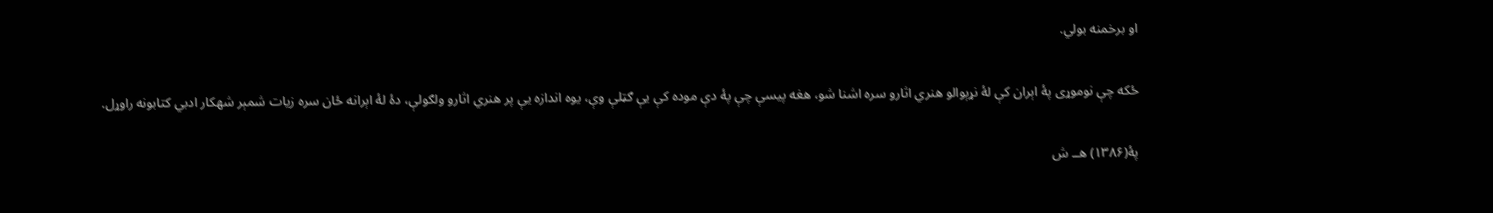او برخمنه بولي.

ځکه چې نوموړی پۀ اېران کې لۀ نړېوالو هنري اثارو سره اشنا شو، هغه پیسې چې پۀ دې موده کې یې ګټلې وې، یوه اندازه یې پر هنري اثارو ولګولې، دۀ لۀ اېرانه ځان سره زیات شمېر شهکار ادبي کتابونه راوړل.

پۀ(۱۳۸۶) هــ ش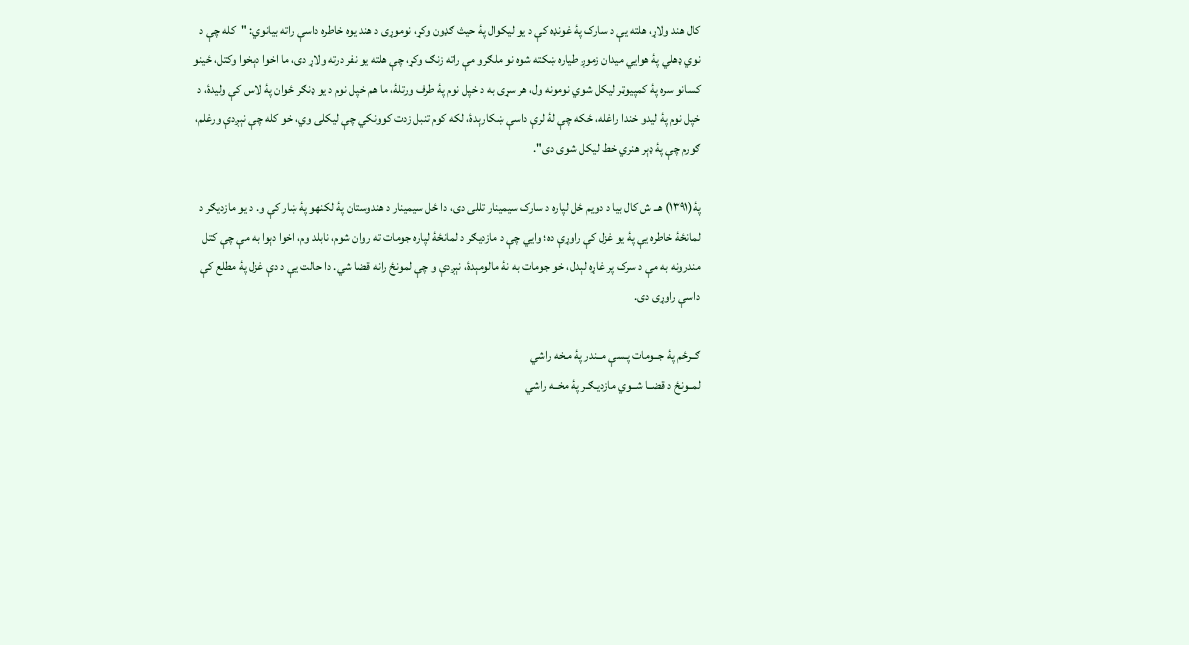کال هند ولاړ، هلته یې د سارک پۀ غونډه کې د یو لیکوال پۀ حیث ګډون وکړ، نوموړی د هند یوه خاطره داسې راته بیانوي: "کله چې د نوي ډهلي پۀ هوایي میدان زموږ طیاره ښکته شوه نو ملګرو مې راته زنګ وکړ، چې هلته یو نفر درته ولاړ دی، ما اخوا دېخوا وکتل، ځینو کسانو سره پۀ کمپیوټر لیکل شوي نومونه ول، هر سړی به د خپل نوم پۀ طرف ورتلۀ، ما هم خپل نوم د یو ډنګر ځوان پۀ لاس کې ولیدۀ، د خپل نوم پۀ لیدو خندا راغله، ځکه چې لۀ لرې داسې ښکارېدۀ، لکه کوم تنبل زدت کوونکي چې لیکلی وي، خو کله چې نېږدې ورغلم، ګورم چې پۀ ډېر هنري خط لیکل شوی دی".

پۀ(۱۳۹۱) هــ ش کال بیا د دویم ځل لپاره د سارک سیمینار تللی دی، دا ځل سیمینار د هندوستان پۀ لکنهو پۀ ښار کې و. د یو مازدیګر د لمانځۀ خاطره یې پۀ یو غزل کې راوړې ده؛ وایي چې د مازدیګر د لمانځۀ لپاره جومات ته روان شوم، نابلد وم، اخوا دېوا به مې چې کتل مندرونه به مې د سرک پر غاړه لېدل، خو جومات به نۀ مالومېدۀ، نېږدې و چې لمونځ رانه قضا شي. دا حالت یې د دې غزل پۀ مطلع کې داسې راوړی دی.

ګــرځم پۀ جــومات پـسې مــندر پۀ مـخه راشي
لمــونځ د قضــا شــوي مازدیـګـر پۀ مخــه راشي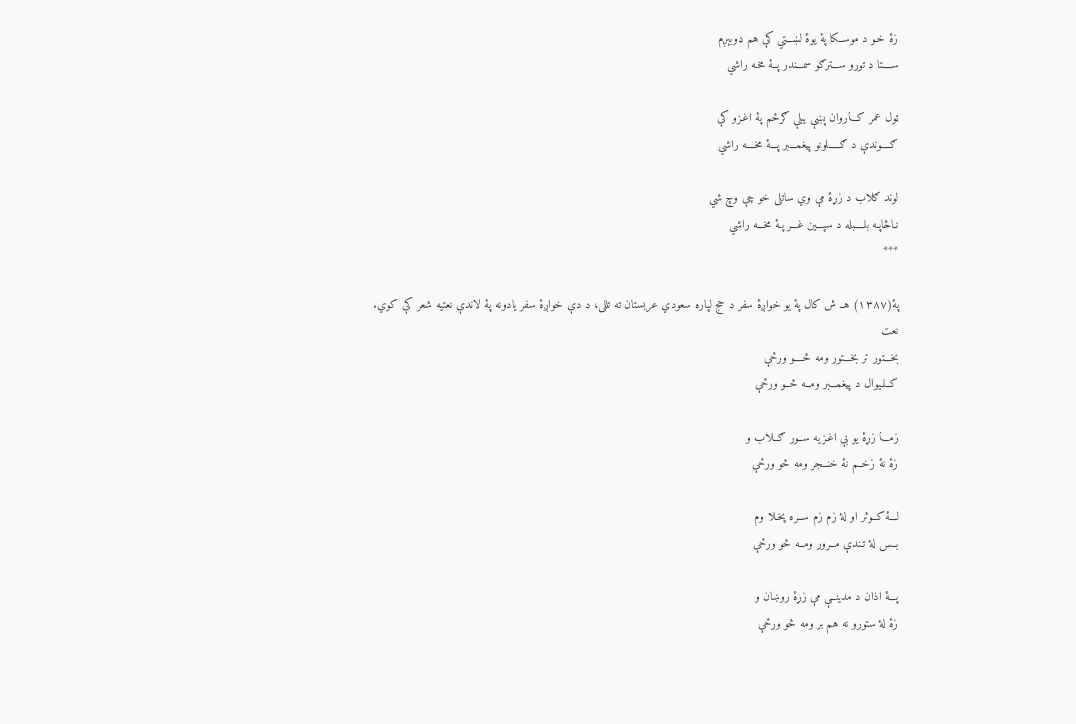زۀ خـو د موســکا پۀ یوۀ لښـــتي کې هم ډوبېږم
ســــتا د تورو ســـترګو سمـــندر پــۀ مخـه راشي

ټول عمر کـــاروان پښې یبلې ګرځم پۀ اغـزو کې
ګــــوندې د ګـــــلونو پیغمـــبر پـــۀ مخــــه راشي

لوند ګلاب د زړۀ مې وي ساتلی خو چې وچ شي
نـاڅاپـه بلــــبله د سپـــین غـــر پـۀ مخـــه راشي
***

پۀ(۱۳۸۷) هــ ش کال پۀ یو خواږۀ سفر د حج لپاره سعودي عربستان ته تللی، د دې خواږۀ سفر یادونه پۀ لاندې نعتیه شعر کې کوي.
نعت
بخـــتور تر بخـــتور ومه څــــو ورځې
کــلـیوال د پیغمـــبر ومــه څــو ورځې

زمـــا زړۀ یو بې اغـزیه ســور ګــلاب و
زۀ نۀ زخــم نۀ خنــجر ومه څو ورځې

لـــۀ کــوثر او لۀ زم زم ســره پخـلا وم
بــس لۀ تـندې مــرور ومــه څو ورځې

پـــۀ اذان د مدینــې مې زړۀ روښان و
زۀ لۀ ستورو نه هم بر ومه څو ورځې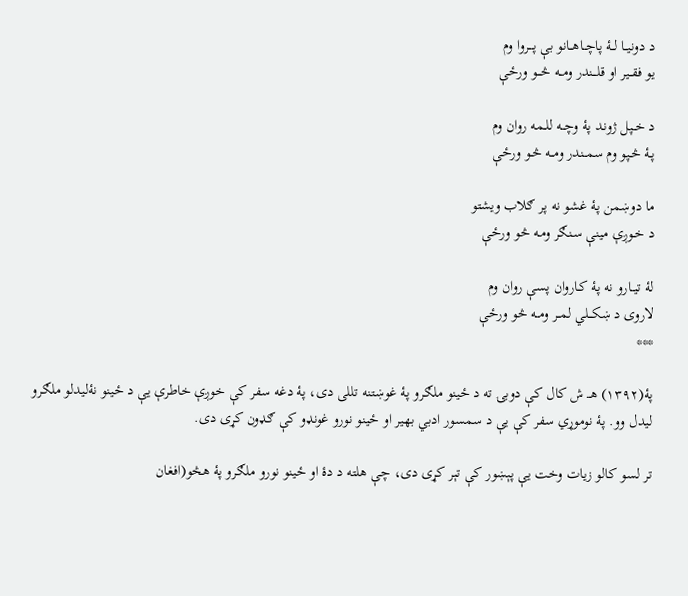د دونیــا لــۀ پاچــاهــانو بې پـــروا وم
یو فقــیر او قلـــندر ومــه څـــو ورځې

د خــپل ژونـد پۀ وچــه للـمه روان وم
پـۀ څـپو وم سمــندر ومــه څـو ورځې

ما دوښمن پۀ غشو نه پر ګلاب ویشتو
د خـوږې مینې سـنګر ومـه څو ورځې

لۀ تیــارو نه پۀ کـاروان پسې روان وم
لاروی د ښکـــلي لمــر ومــه څو ورځې
***

پۀ(۱۳۹۲) هــ ش کال کې دوبۍ ته د ځینو ملګرو پۀ غوښتنه تللی دی، پۀ دغه سفر کې خوږې خاطرې یې د ځینو نۀلیدلو ملګرو لیدل وو. پۀ نوموړي سفر کې یې د سمسور ادبي بهیر او ځینو نورو غونډو کې ګډون کړی دی.

تر لسو کالو زیات وخت یې پېښور کې تېر کړی دی، چې هلته د دۀ او ځینو نورو ملګرو پۀ هڅو(افغان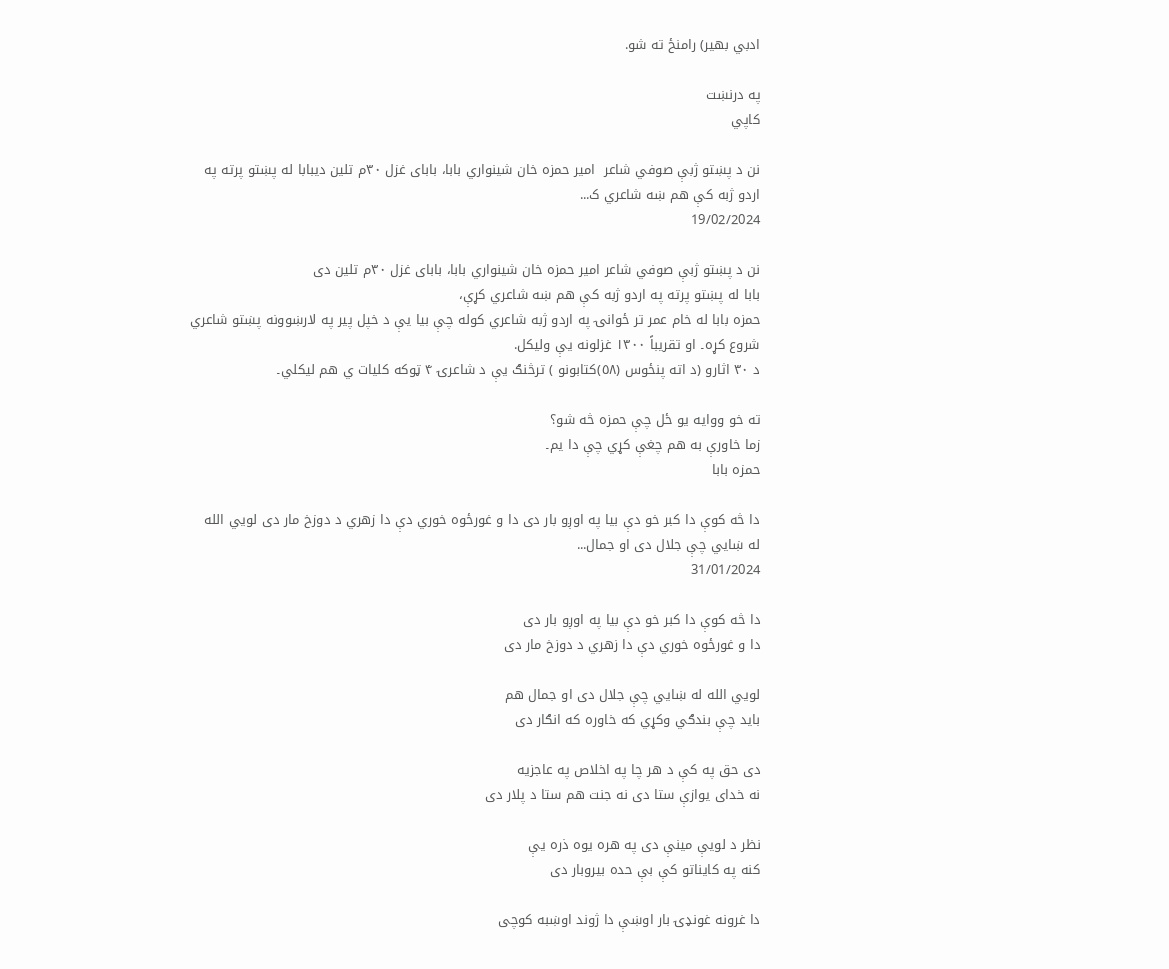ادبي بهیر) رامنځ ته شو.

په درنښت
کاپي

نن د پښتو ژبې صوفي شاعر  امير حمزه خان شينواري بابا، بابای غزل ۳۰م تلین دیبابا له پښتو پرته په اردو ژبه کې هم ښه شاعري ک...
19/02/2024

نن د پښتو ژبې صوفي شاعر امير حمزه خان شينواري بابا، بابای غزل ۳۰م تلین دی
بابا له پښتو پرته په اردو ژبه کې هم ښه شاعري کړې،
حمزه بابا له خام عمر تر ځوانۍ په اردو ژبه شاعري کوله چې بیا یې د خپل پیر په لارښوونه پښتو شاعري شروع کړه۔ او تقریباً ۱۳۰۰ غزلونه یې ولیکل.
د ۳۰ اثارو (د اته پنځوس (٥٨)کتابونو ) ترڅنګ یې د شاعرۍ ۴ ټوکه کلیات ي هم ليکلي۔

ته خو ووایه یو ځل چې حمزه څه شو؟
زما خاورې به هم چغې کړي چې دا یم۔
حمزه بابا

دا څه کوې دا کبر خو دې بیا په اوږو بار دی دا و غورځوه خوري دې دا زهري د دوزخ مار دی لویي الله له ښايي چې جلال دی او جمال...
31/01/2024

دا څه کوې دا کبر خو دې بیا په اوږو بار دی
دا و غورځوه خوري دې دا زهري د دوزخ مار دی

لویي الله له ښايي چې جلال دی او جمال هم
باید چې بندګي وکړي که خاوره که انګار دی

دی حق په کې د هر چا په اخلاص په عاجزیه
نه خدای یوازې ستا دی نه جنت هم ستا د پلار دی

نظر د لویې مینې دی په هره یوه ذره یې
کنه په کایناتو کې بې حده بیروبار دی

دا غرونه غونډۍ بار اوښې دا ژوند اوښبه کوچی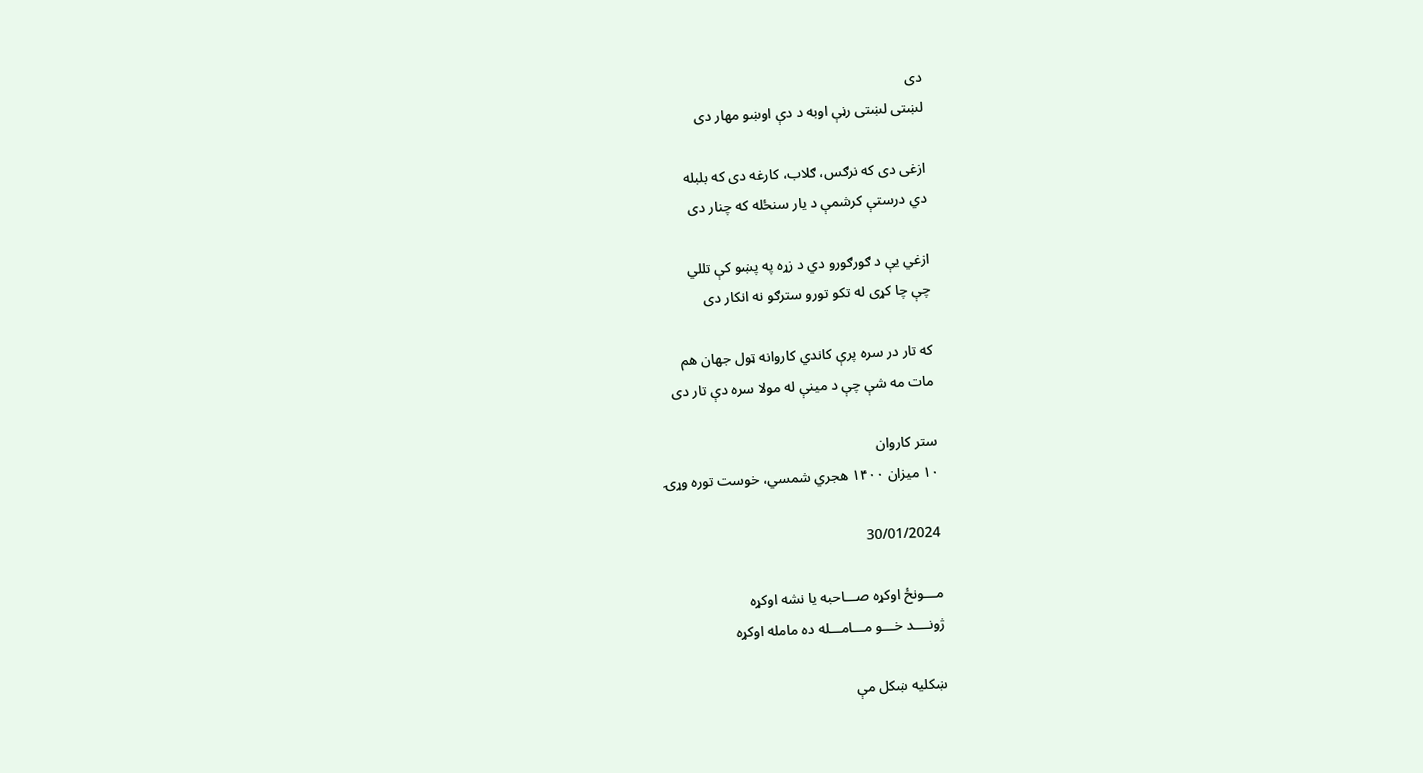دی
لښتی لښتی رڼې اوبه د دې اوښو مهار دی

ازغی دی که نرګس، ګلاب، کارغه دی که بلبله
دي درستې کرشمې د یار سنځله که چنار دی

ازغي یې د ګورګورو دي د زړه په پښو کې تللي
چې چا کړی له تکو تورو سترګو نه انکار دی

که تار در سره پرې کاندي کاروانه ټول جهان هم
مات مه شې چې د مینې له مولا سره دې تار دی

ستر کاروان
۱۰ میزان ۱۴۰۰ هجري شمسي، خوست توره وړۍ

30/01/2024

مـــونځ اوکړه صـــاحبه يا نشه اوکړه
ژونــــد خـــو مـــامـــله ده مامله اوکړه

ښکليه ښکل مې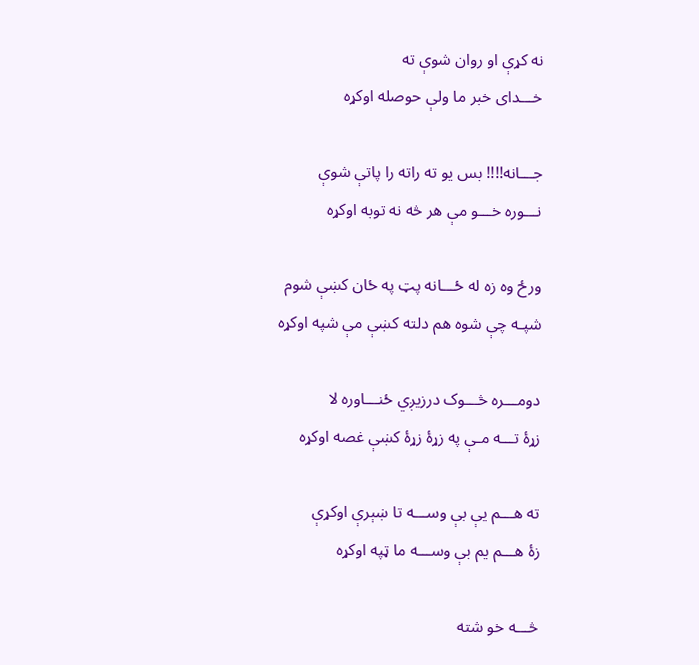نه کړې او روان شوې ته
خـــدای خبر ما ولې حوصله اوکړه

جـــانه!!!! بس يو ته راته را پاتې شوې
نـــوره خـــو مې هر څه نه توبه اوکړه

ورځ وه زه له ځـــانه پټ په ځان کښې شوم
شپـه چې شوه هم دلته کښې مې شپه اوکړه

دومـــره څـــوک درزيږي ځنـــاوره لا
زړۀ تـــه مـې په زړۀ زړۀ کښې غصه اوکړه

ته هـــم يې بې وســـه تا ښېرې اوکړې
زۀ هـــم يم بې وســـه ما ټپه اوکړه

څـــه خو شته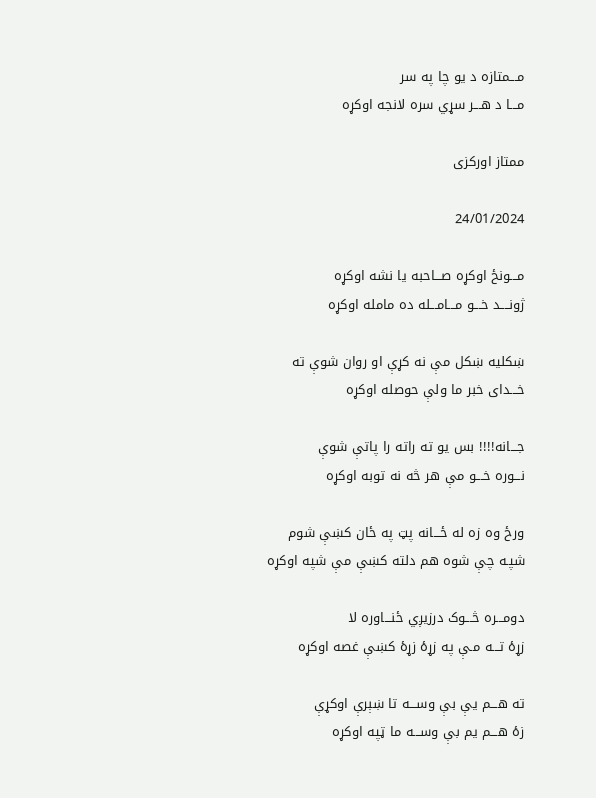مـــمتازه د يو چا په سر
مـــا د هـــر سړي سره لانجه اوکړه

ممتاز اورکزی

24/01/2024

مـــونځ اوکړه صـــاحبه يا نشه اوکړه
ژونــــد خـــو مـــامـــله ده مامله اوکړه

ښکليه ښکل مې نه کړې او روان شوې ته
خـــدای خبر ما ولې حوصله اوکړه

جـــانه!!!! بس يو ته راته را پاتې شوې
نـــوره خـــو مې هر څه نه توبه اوکړه

ورځ وه زه له ځـــانه پټ په ځان کښې شوم
شپـه چې شوه هم دلته کښې مې شپه اوکړه

دومـــره څـــوک درزيږي ځنـــاوره لا
زړۀ تـــه مـې په زړۀ زړۀ کښې غصه اوکړه

ته هـــم يې بې وســـه تا ښېرې اوکړې
زۀ هـــم يم بې وســـه ما ټپه اوکړه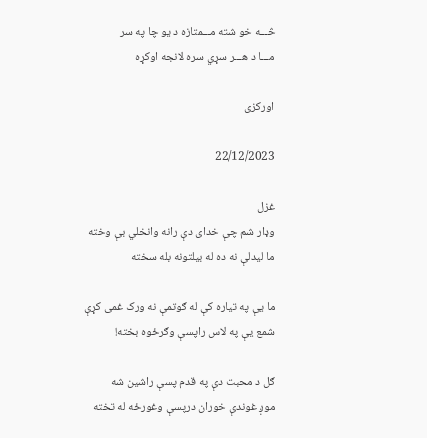څـــه خو شته مـــمتازه د يو چا په سر
مـــا د هـــر سړي سره لانجه اوکړه

اورکزی

22/12/2023

غزل
وډار شم چې خدای دې رانه وانخلي بې وخته
ما لیدلې نه ده له بیلتونه بله سخته

ما یې په تیاره کې له ګوتمې نه ورک غمی کړې
شمع یې په لاس راپسې وګرځوه بخته!

ګل د محبت دې په قدم پسې راشین شه
موږ غوندې خوران درپسې وغورځه له تخته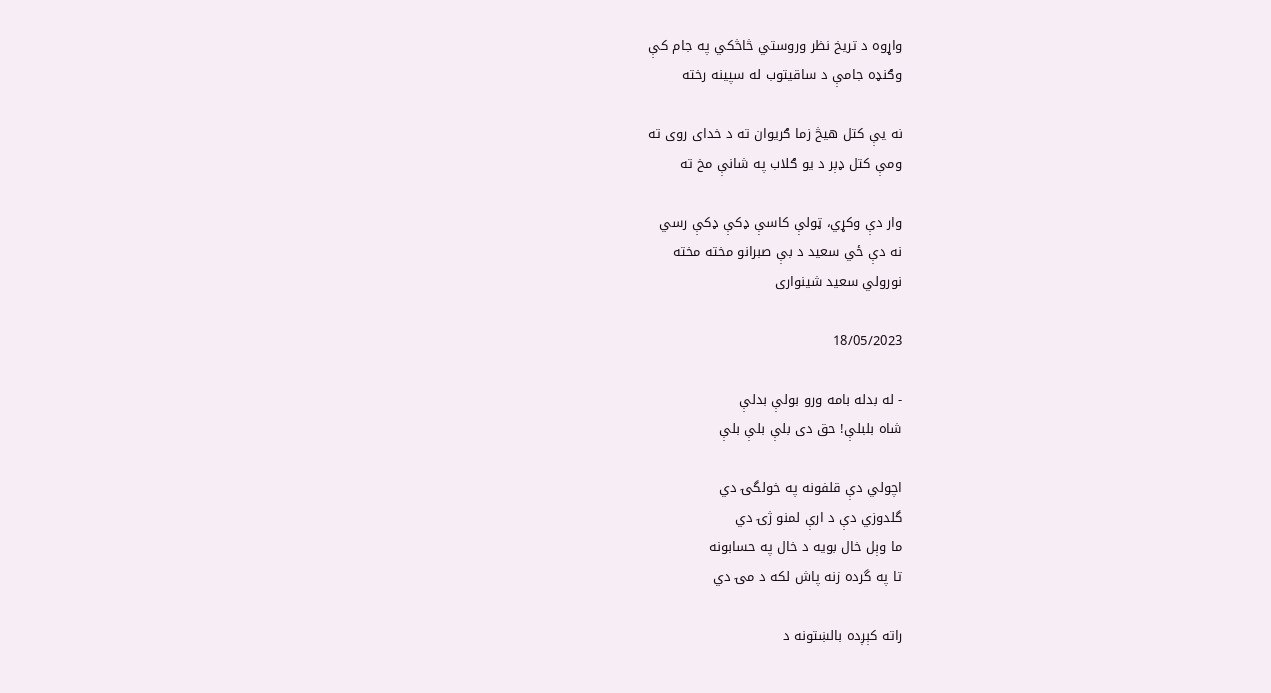واړوه د تریخ نظر وروستي څاڅکي په جام کې
وګنډه جامې د ساقیتوب له سپینه رخته

نه یې کتل هیڅ زما ګریوان ته د خدای روی ته
ومې کتل ډېر د یو ګلاب په شانې مخ ته

وار دې وکړي، ټولې کاسې ډکې ډکې رسي
نه دې ځي سعید د بې صبرانو مخته مخته
نورولي سعید شینواری

18/05/2023

- له بدله بامه ورو بولې بدلې
شاه بلبلې! حق دی بلې بلې بلې

اچولي دې قلفونه په خولگۍ دي
گلدوزي دې د ارې لمنو ژۍ دي
ما وېل خال بویه د خال په حسابونه
تا په گرده زنه پاش لکه د مۍ دي

راته کېږده بالښتونه د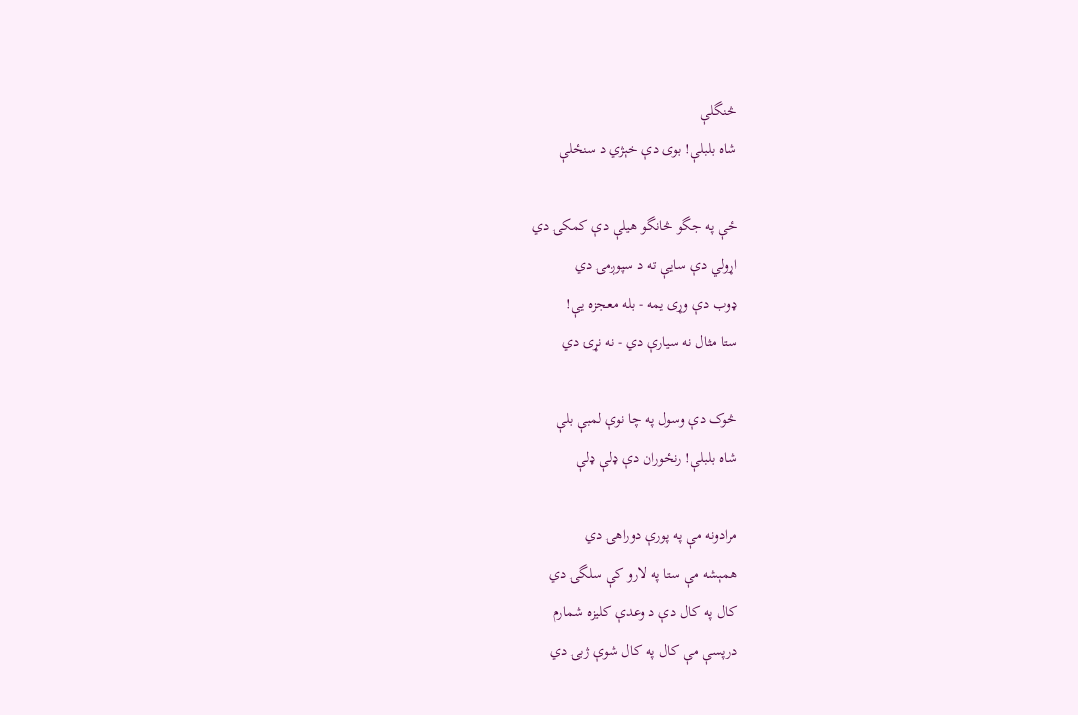څنگلې
شاه بلبلې! بوی دې خېژي د سنځلې

ځې په جگو څانگو هیلې دې کمکۍ دي
اړولي دې سایې ته د سپوږمۍ دي
ډوب دې وړی یمه - بله معجزه یې!
ستا مثال نه سیارې دي - نه نړۍ دي

څوک دې وسول په چا نوې لمبې بلې
شاه بلبلې! رنځوران دې ډلې ډلې

مرادونه مې په پورې دوراهۍ دي
همېشه مې ستا په لارو کې سلگۍ دي
کال په کال دې د وعدې کلیزه شمارم
درپسې مې کال په کال شوې ژبۍ دي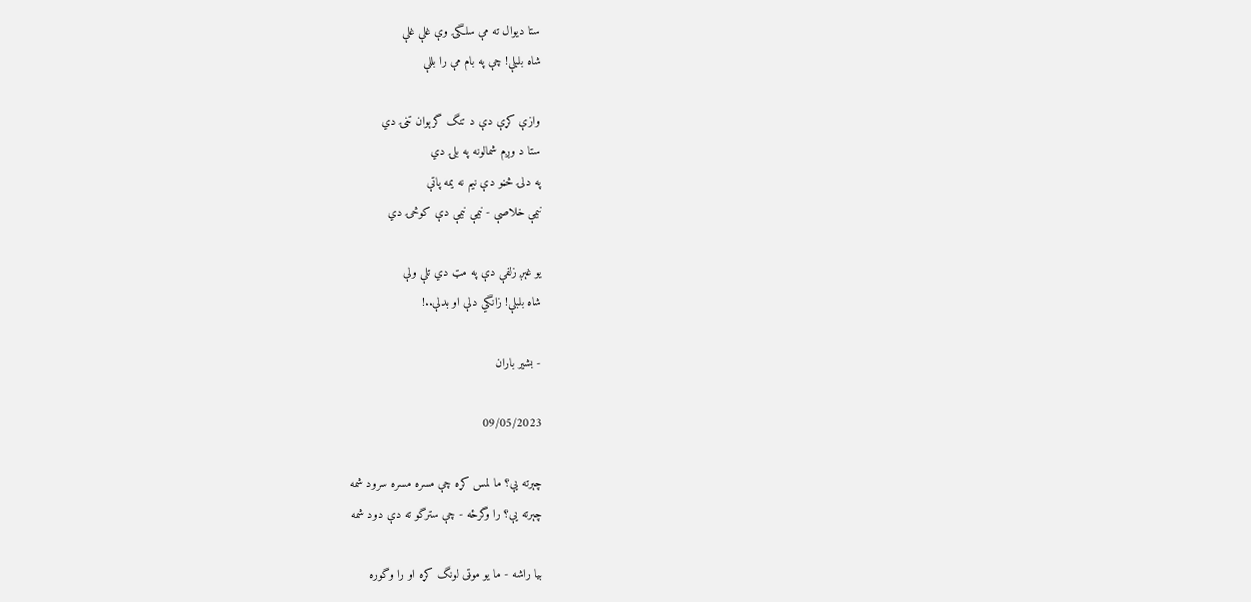ستا دیوال ته مې سلگۍ وې غلې غلې
شاه بلبلې! چې په بام مې را بللې

وازې کړې دې د تنگ گرېوان تڼۍ دي
ستا د وږم شمالونه په بلۍ دي
په دلۍ څڼو دې نیم نه یمه پاتې
نیمې خلاصې - نیمې نیمې دې کوڅۍ دي

یو غېږ زلفې دې په مټ دي تلې ولې
شاه بلبلې! زانگي دلې او بدلې..!

- بشیر باران

09/05/2023

چېرته یې؟ ما لمس کړه چې مسره مسره سرود شمه
چېرته یې؟ را وگرځه - چې سترگو ته دې دود شمه

بیا راشه - ما یو موټی لونگ کړه او را وگوره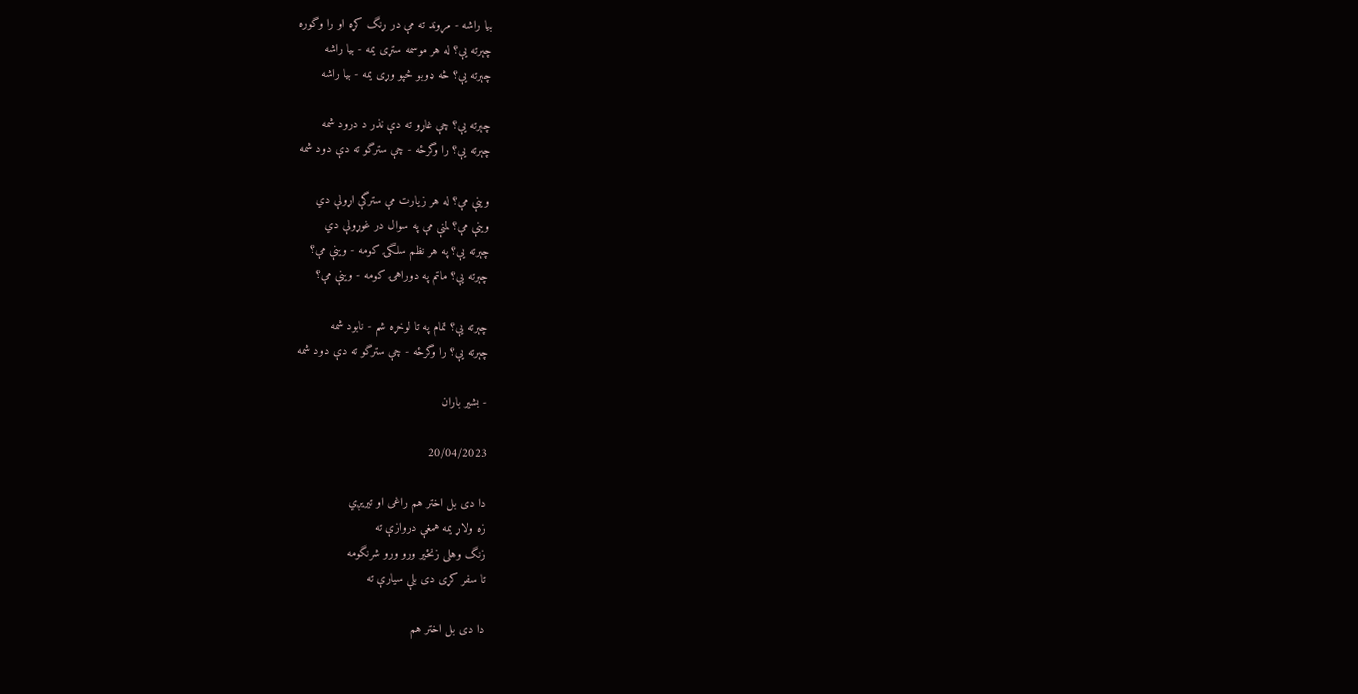بیا راشه - مړوند ته مې در ړنگ کړه او را وگوره
چېرته یې؟ له هر موسمه ستړی یمه - بیا راشه
چېرته یې؟ څه ډوبو څپو وړی یمه - بیا راشه

چېرته یې؟ چې غاړو ته دې نذر د درود شمه
چېرته یې؟ را وگرځه - چې سترگو ته دې دود شمه

وینې مې؟ له هر زیارت مې سترگې اړولې دي
وینې مې؟ لمنې مې په سوال در غوړولې دي
چېرته یې؟ په هر نظم سلگۍ کومه - وینې مې؟
چېرته یې؟ ماتم په دوراهۍ کومه - وینې مې؟

چېرته یې؟ تمام په تا لوخړه شم - نابود شمه
چېرته یې؟ را وگرځه - چې سترگو ته دې دود شمه

- بشیر باران

20/04/2023

دا دی بل اختر هم راغی او تیریږي
زه ولاړ یمه همغې دروازې ته
زنگ وهلی زنځیر ورو ورو شرنگومه
تا سفر کړی دی بلې سیارې ته

دا دی بل اختر هم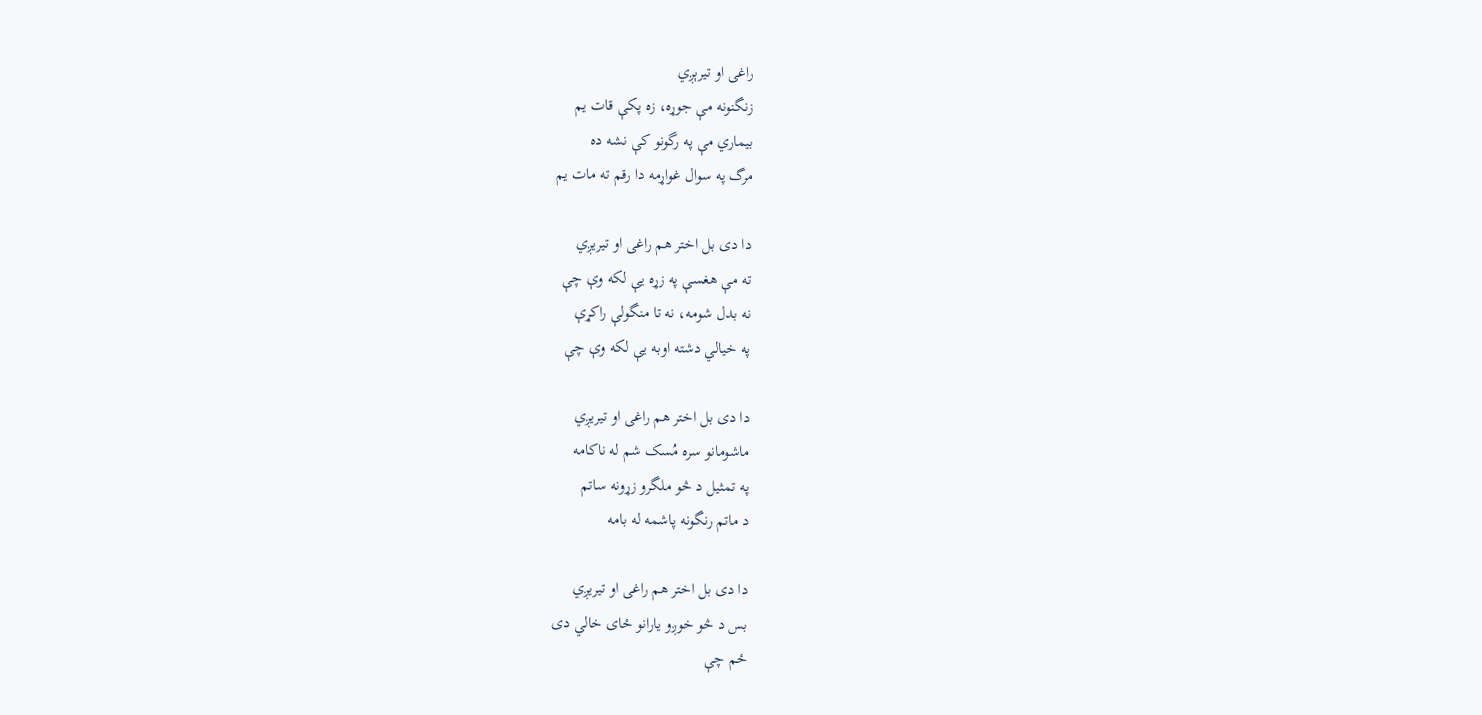راغی او تیرېږي
زنگنونه مې جوړه، زه پکې قات یم
بیماري مې په رگونو کې نشه ده
مرگ په سوال غواړمه دا رقم ته مات یم

دا دی بل اختر هم راغی او تیریږي
ته مې هغسې په زړه یې لکه وې چې
نه بدل شومه، نه تا منگولې راکړې
په خیالي دشته اوبه یې لکه وې چې

دا دی بل اختر هم راغی او تیریږي
ماشومانو سره مُسک شم له ناکامه
په تمثیل د څو ملگرو زړونه ساتم
د ماتم رنگونه پاشمه له بامه

دا دی بل اختر هم راغی او تیریږي
بس د څو خوږو یارانو ځای خالي دی
ځم چې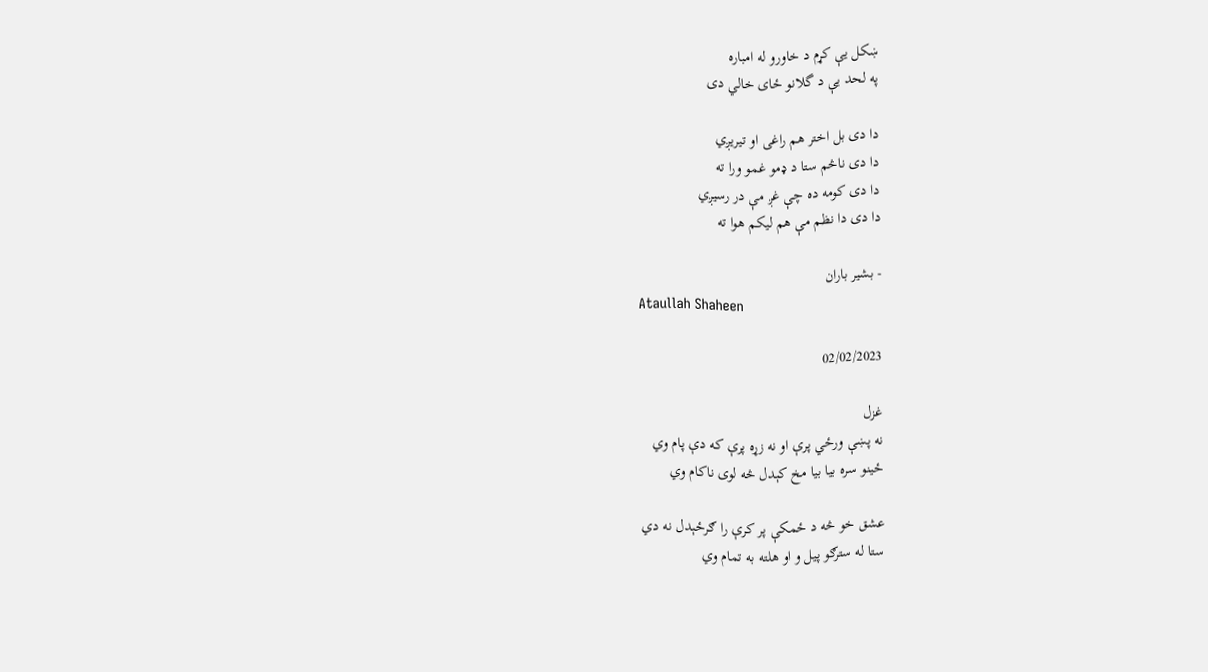ښکل یې کړم د خاورو له امباره
په لحد یې د گلانو ځای خالي دی

دا دی بل اختر هم راغی او تیریږي
دا دی ناڅم ستا د ‌‌‌‌‌‌ډمو غمو ورا ته
دا دی کومه ده چې غږ مې در رسیږي
دا دی دا نظم مې هم لیکم هوا ته

- بشیر باران
Ataullah Shaheen

02/02/2023

غزل
نه پښې ورځي پرې او نه زړه پرې که دې پام وي
ځينو سره بیا بیا مخ کېدل څه لوی ناکام وي

عشق خو څه د ځمکې پر کرې را ګرځېدل نه دي
ستا له سترګو پیل و او هلته به تمام وي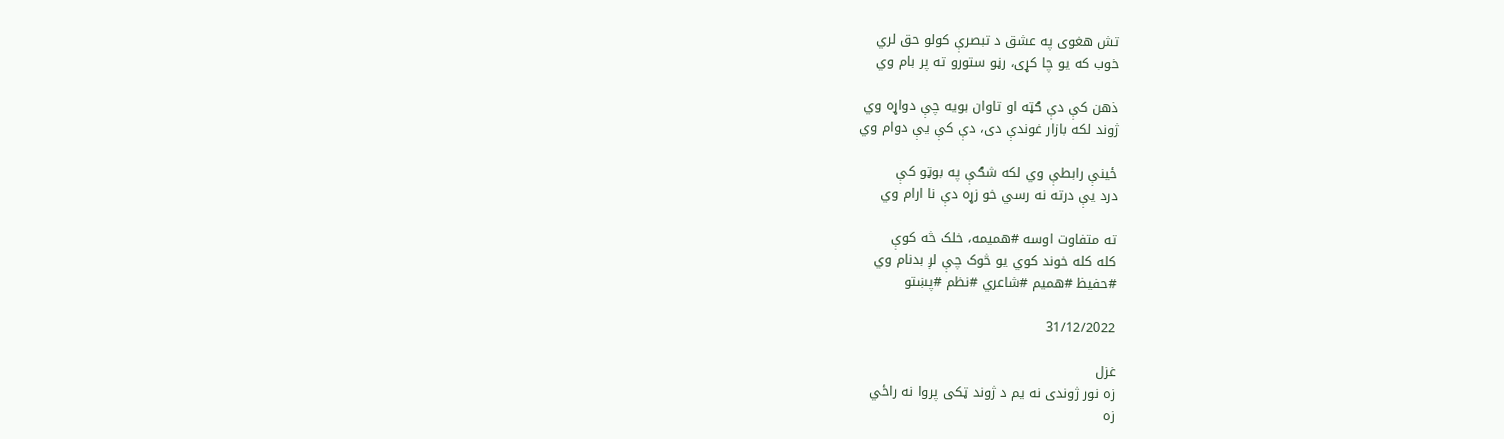تش هغوی په عشق د تبصرې کولو حق لري
خوب که یو چا کړی، رڼو ستورو ته پر بام وي

ذهن کې دې ګټه او تاوان بویه چې دواړه وي
ژوند لکه بازار غوندې دی، دې کې یې دوام وي

ځينې رابطې وي لکه شګې په بوټو کې
درد يې درته نه رسي خو زړه دې نا ارام وي

ته متفاوت اوسه #هميمه، خلک څه کوې
کله کله خوند کوي یو څوک چې لږ بدنام وي
#حفیظ #هميم #شاعري #نظم #پښتو

31/12/2022

غزل
زه نور ژوندی نه یم د ژوند ټکی پروا نه راځي
زه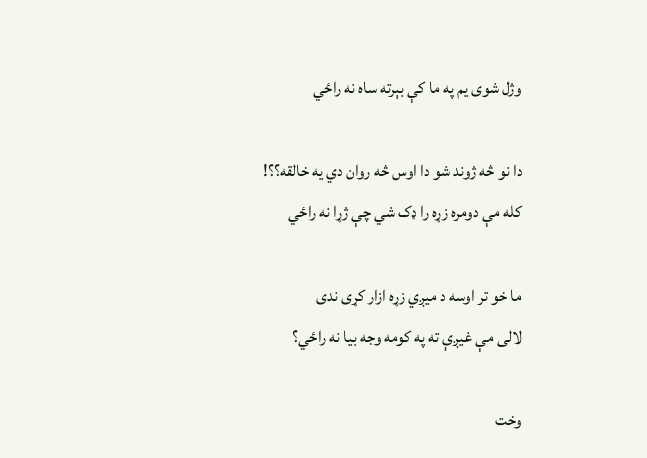وژل شوی یم په ما کې بېرته ساه نه راځي

دا نو څه ژوند شو دا اوس څه روان دي یه خالقه؟؟!
کله مې دومره زړه را ډک شي چې ژړا نه راځي

ما خو تر اوسه د میږي زړه ازار کړی ندی
لالی مې غیږې ته په کومه وجه بیا نه راځي؟

وخت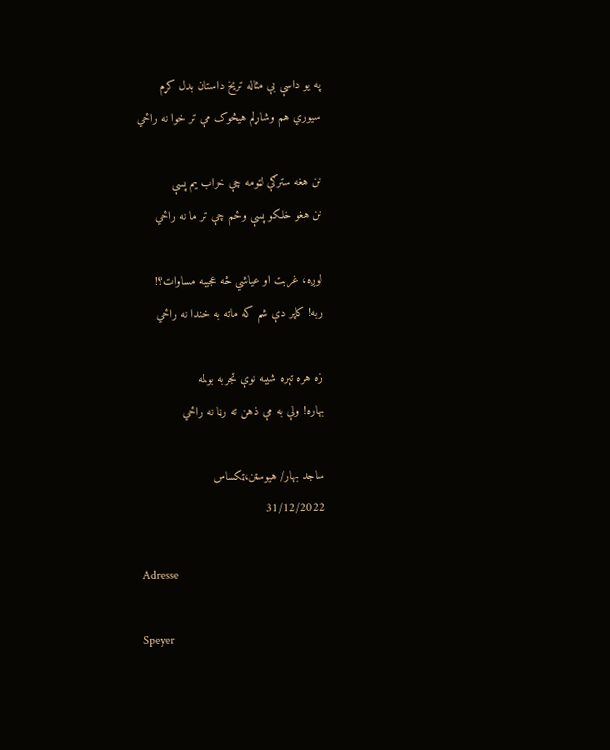په یو داسې بې مثاله تریخ داستان بدل کړم
سیوري هم وشاړلم هیڅوک مې تر خوا نه راځي

نن هغه سترګې لټومه چې خراب یم پسې
نن هغو خلکو پسې وځم چې تر ما نه راځي

لوږه، غربت او عیاشي څه عجیبه مساوات؟!
ربه! کاپر دې شم که ماته به خندا نه راځي

زه هره تېره شیبه نوې تجربه بولمه
بهاره! ولې به مې ذهن ته رڼا نه راځي

ساجد بهار/ هیوسټن،ټکساس
31/12/2022

Adresse

Speyer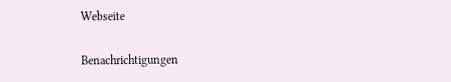Webseite

Benachrichtigungen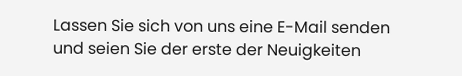Lassen Sie sich von uns eine E-Mail senden und seien Sie der erste der Neuigkeiten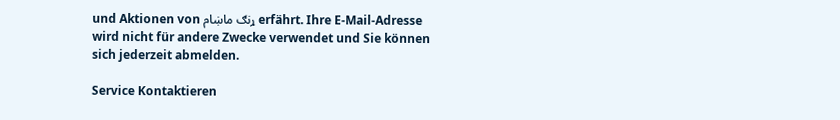und Aktionen von ړنګ ماښام erfährt. Ihre E-Mail-Adresse wird nicht für andere Zwecke verwendet und Sie können sich jederzeit abmelden.

Service Kontaktieren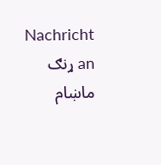Nachricht an ړنګ ماښام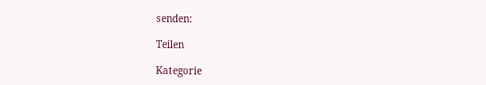senden:

Teilen

Kategorie